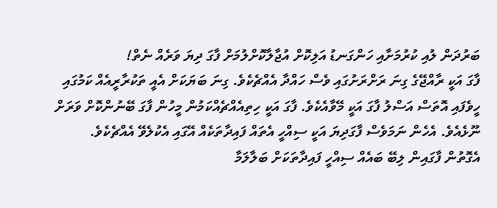ބަރުދަން ލުއި ކުރުމަށާއި ހަންގަނޑު އަލިކޮށް އުޖާލާކޮށްލުމަށް ފާގަ ދިޔަ ވަރެއް ނެތް!
ފާގަ އަކީ ރާއްޖޭގެ ގިނަ ރަށްރަށުގައި ވެސް ހައްދާ އެއްޗެކެވެ. ގިނަ ބަޔަކަށް އެއީ ތަކުރާރީއެއް ކަމުގައި ހީވެފައި އޮތަސް އަސްލު ފާގަ އަކީ މޭވާއެކެވެ. ފާގަ އަކީ ހިތިއެއްޗެއްކަމުން މީހުން ފާގަ ބޭނުންކޮށް ވަރަށް ނޫޅެއެވެ. އެހެން ނަމަވެސް ފާގަދިޔަ އަކީ ސިއްހީ އެތައް ފައިދާތަކެއް އޭގައި އެކުލެވޭ އެއްޗެކެވެ.
އެގޮތުން ފާގައިން ލިބޭ ބައެއް ސިއްހީ ފައިދާތަކަށް ބަލާލަމާ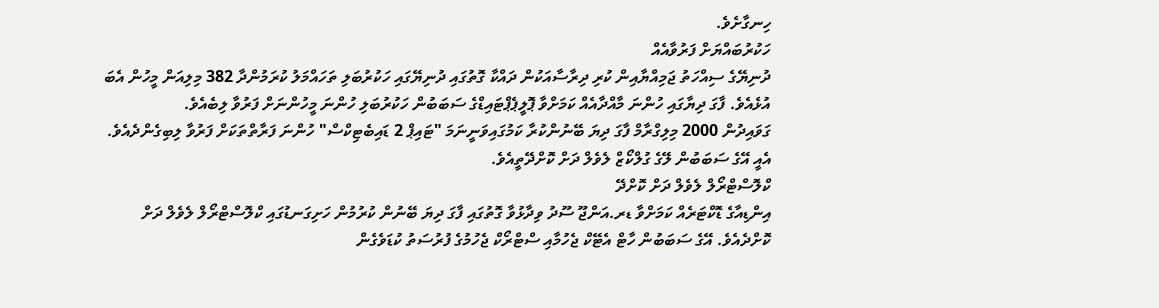ހިނގާށެވެ.
ހަކުރުބައްޔަށް ފަރުވާއެއް
ދުނިޔޭގެ ސިއްހަތު ޖަމިއްޔާއިން ކުރި ދިރާސާއަކުން ދައްކާ ގޮތުގައި ދުނިޔޭގައި ހަކުރުބަލި ތަހައްމަލު ކުރަމުންދާ 382 މިލިއަން މީހުން އެބަ އުޅެއެވެ. ފާގަ ދިޔާގައި ހުންނަ މާއްދާއެއް ކަމަށްވާ ޕޮލީޕެޕްޓައިޑްގެ ސަބަބުން ހަކުރުބަލި ހުންނަ މީހުންނަށް ފަރުވާ ލިބެއެވެ.
ގަވައިދުން 2000 މިލިގްރާމް ފާގަ ދިޔަ ބޭނުންކުރާ ކަމުގައިވަނީނަމަ "ޓައިޕް 2 ޑައިބެޓިކްސް" ހުންނަ ފަރާތްތަކަށް ފަރުވާ ލިބިގެންދެއެވެ. އެއީ އޭގެ ސަބަބުން ލޭގެ ގުލްކޯޒް ލެވެލް ދަށް ކޮށްދޭތީއެވެ.
ކްލޮސްޓްރޯލް ލެވެލް ދަށް ކޮށްދޭ
އިންޑިއާގެ ޑޮކްޓަރެއް ކަމަށްވާ ޑރ.އަންޖޫ ސޫދު ވިދާޅުވާ ގޮތުގައި ފާގަ ދިޔަ ބޭނުން ކުރުމުން ހަށިގަނޑުގައި ކްލޮސްޓްރޯލް ލެވެލް ދަށް ކޮށްދެއެވެ. އޭގެ ސަބަބުން ހާޓް އެޓޭކް ޖެހުމާއި ސްޓްރޯކް ޖެހުމުގެ ފުރުސަތު ކުޑަވެގެން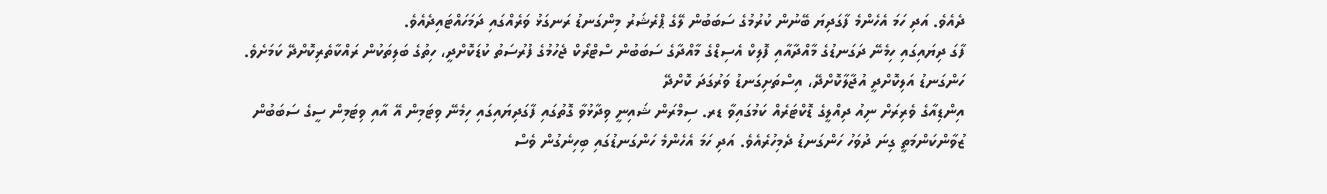ދެއެވެ. އަދި ހަމަ އެހެންމެ ފާގަދިޔަ ބޭނުން ކުރުމުގެ ސަބަބުން ލޭގެ ޕްރެޝަރު މިންގަނޑު ރަނގަޅު ވަރެއްގައި ދަމަހައްޓައިދެއެވެ.
ފާގަ ދިޔައިގައި ހިމެނޭ ދަގަނޑުގެ މާއްދާއާއި ފޮލިކް އެސިޑްގެ މާއްދާގެ ސަބަބުން ސްޓްރޯކް ޖެހުމުގެ ފުރުސަތު ކުޑަކޮށްދީ، ހިތުގެ ބަލިތަކުން ރައްކާތެރިކޮށްދޭ ކަމަށެވެ.
ހަންގަނޑު އަލިކޮށްދީ އުޖާލާކޮށްދޭ، އިސްތަށިގަނޑު ވަރުގަދަ ކޮށްދޭ
އިންޑިއާގެ ވެރިރަށް ނިއު ދިއްލީގެ ޑޮކްޓަރެއް ކަމުގައިވާ ޑރ. ސިމްރަން ޝައިނީ ވިދާޅުވާ ގޮތުގައި ފާގަދިޔައިގައި ހިމެނޭ ވިޓަމިން އޭ އާއި ވިޓަމިން ސީގެ ސަބަބުން ޒުވާންކަންމަތީ ގިނަ ދުވަހު ހަންގަނޑު ދެމިހުރެއެވެ. އަދި ހަމަ އެހެންމެ ހަންގަނޑުގައި ބިހިނެގުން ވެސް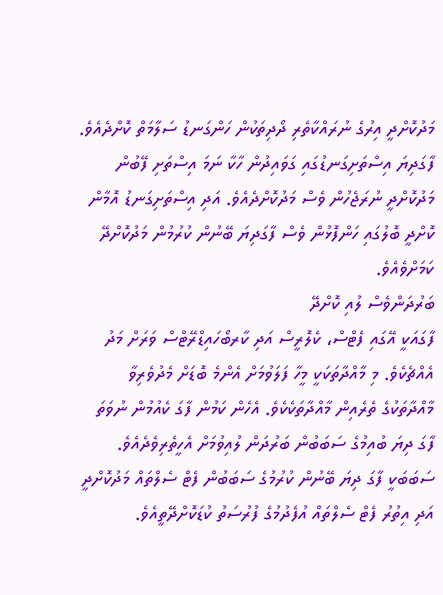މަދުކޮށްދީ އިރުގެ ނުރައްކާތެރި ދޯދިތަކުން ހަންގަނޑު ސަލާމަތް ކޮށްދެއެވެ.
ފާގަދިޔަ އިސްތަށިގަނޑުގައި ގަވައިދުން ހާކާ ނަމަ އިސްތަށި ފޭބުން މަދުކޮށްދީ ނުރަޖެހުން ވެސް މަދުކޮށްދެއެވެ. އަދި އިސްތަށިގަނޑު އޮމާން ކޮށްދީ ބޮލުގައި ހަންފޮޅުން ވެސް ފާގަދިޔަ ބޭނުން ކުރުމުން މަދުކޮށްދޭ ކަމަށްވެއެވެ.
ބަރުދަންވެސް ލުއި ކޮށްދޭ
ފާގައަކީ އޭގައި ފެޓްސް، ކެލޮރީސް އަދި ކާރބޯހައިޑްރޭޓްސް ވަރަށް މަދު އެއްޗެކެވެ. މި މާއްދާތަކަކީ މީހާ ފަލަވުމަށް އެންމެ ބޮޑަށް މެދުވެރިވާ މާއްދާތަކުގެ ތެރެއިން މާއްދާތަކެކެވެ. އެހެން ކަމުން ފާގަ ކެއުމުން ނުވަތަ ފާގަ ދިޔަ ބުއިމުގެ ސަބަބުން ބަރުދަން ލުއިވުމަށް އެހީތެރިވެދެއެވެ. ސަބަބަކީ ފާގަ ދިޔަ ބޭނުން ކުރުމުގެ ސަބަބުން ފެޓް ސެލްތައް މަދުކޮށްދީ އަދި އިތުރު ފެޓް ސެލްތައް އުފެދުމުގެ ފުރުސަތު ކުޑަކޮށްދޭތީއެވެ.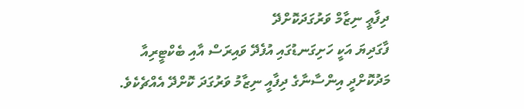ދިފާޢީ ނިޒާމް ވަރުގަދަކޮށްދޭ
ފާގަދިޔަ އަކީ ހަށިގަނޑުގައި އުފެދޭ ވައިރަސް އާއި ބެކްޓީރިއާ މަދުކޮށްދީ އިންސާނާގެ ދިފާއީ ނިޒާމު ވަރުގަދަ ކޮށްދޭ އެއްޗެކެވެ.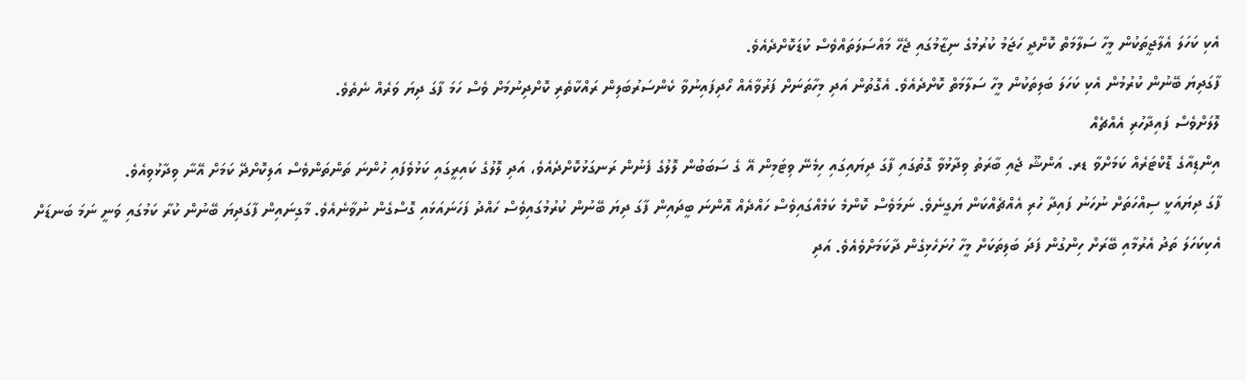އެކި ކަހަލަ އެލާޖީތަކުން މީހާ ސަލާމަތް ކޮށްދީ ހަޖަމު ކުރުމުގެ ނިޒާމުގައި ޖެހޭ މައްސަލަތައްވެސް ކުޑަކޮށްދެއެވެ.
ފާގަދިޔަ ބޭނުން ކުރުމުން އެކި ކަހަލަ ބަލިތަކުން މީހާ ސަލާމަތް ކޮށްދެއެވެ. އެގޮތުން އަދި މިހާތަނަށް ފަރުވާއެއް ހޯދިފައިނުވާ ކެންސަރުބަލިން ރައްކާތެރި ކޮށްދިނުމަށް ވެސް ހަމަ ފާގަ ދިޔަ ވަރެއް ނެތެވެ.
ލޮލަށްވެސް ފައިދާހުރި އެއްޗެއް
އިންޑިއާގެ ޑޮކްޓަރެއް ކަމަށްވާ ޑރ. އަންޝޫ ޖެއި ބާރަތު ވިދާޅުވާ ގޮތުގައި ފާގަ ދިޔައިގައި ހިމެނޭ ވިޓަމިން އޭ ގެ ސަބަބުން ލޮލުގެ ފެނުން ރަނގަޅުކޮށްދެއެވެ، އަދި ލޮލުގެ ކައިރީގައި ކަޅުވެފައި ހުންނަ ތަންތަންވެސް އަލިކޮށްދޭ ކަމަށް އޭނާ ވިދާޅުވިއެވެ.
ފާގަ ދިޔައަކީ ސިއްހަތަށް ނުހަނު ފައިދާ ހުރި އެއްޗެއްކަން ޔަގީނެވެ. ނަމަވެސް ކޮންމެ ކަމެއްގައިވެސް ހައްދެއް އޮންނަ ބީދައިން ފާގަ ދިޔަ ބޭނުން ކުރުމުގައިވެސް ހައްދު ފަހަނައަޅައި ގޮސްގެން ނުވާނެއެވެ. މާގިނައިން ފާގަދިޔަ ބޭނުން ކުރާ ކަމުގައި ވަނީ ނަމަ ބަނޑަށް އެކިކަހަލަ ތަދު އެރުމާއި ބޭރަށް ހިންގުން ފަދަ ބަލިތަކަށް މީހާ ހުށަހެޅިގެން ދާކަމަށްވެއެވެ. އަދި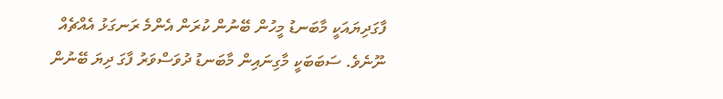ފާގަދިޔައަކީ މާބަނޑު މީހުން ބޭނުން ކުރަން އެންމެ ރަނގަޅު އެއްޗެއް ނޫނެވެ. ސަބަބަކީ މާގިނައިން މާބަނޑު ދުވަސްވަރު ފާގަ ދިޔަ ބޭނުން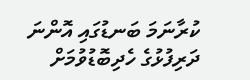ކުރާނަމަ ބަނޑުގައި އޮންނަ ދަރިފުޅުގެ ހެދިބޮޑުވުމަށް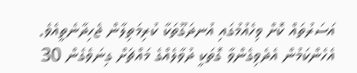އަސަރުތައް ކޮށް ވިހެއުމުގައި އުނދަގޫތަކާ ކުރިމަތިލާން ޖެހިދާނެތީއެވެ.
އެހެންކަމުން އެދެވިގެންވާ ގޮތަކީ ދުވާލެއްގެ މައްޗަށް ގިނަވެގެން 30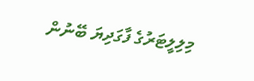މިލިލީޓަރުގެ ފާގަދިޔަ ބޭނުން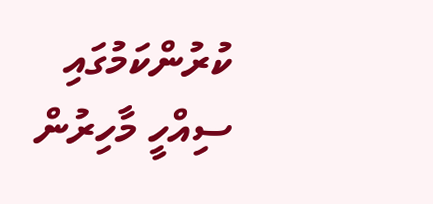ކުރުންކަމުގައި ސިއްހީ މާހިރުން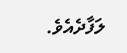ލަފާދެއެވެ.